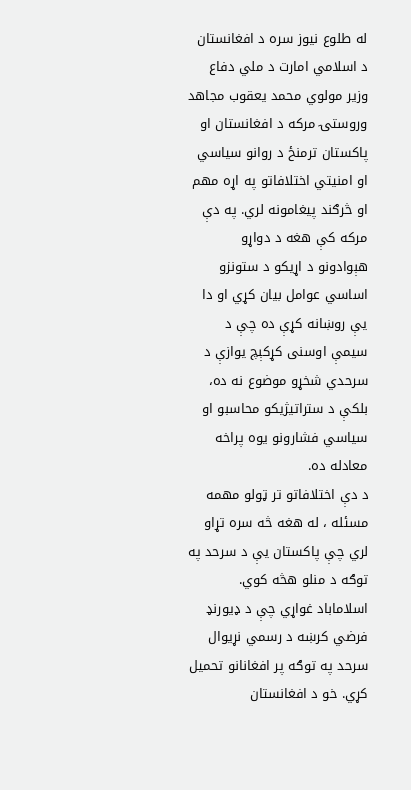له طلوع نیوز سره د افغانستان د اسلامي امارت د ملي دفاع وزیر مولوي محمد یعقوب مجاهد وروستۍ مرکه د افغانستان او پاکستان ترمنځ د روانو سیاسي او امنیتي اختلافاتو په اړه مهم او څرګند پیغامونه لري. په دې مرکه کې هغه د دواړو هېوادونو د اړیکو د ستونزو اساسي عوامل بیان کړي او دا یې روښانه کړې ده چې د سیمې اوسنی کړکېچ یوازې د سرحدي شخړو موضوع نه ده، بلکې د ستراتیژیکو محاسبو او سیاسي فشارونو یوه پراخه معادله ده.
د دې اختلافاتو تر ټولو مهمه مسئله ، له هغه څه سره تړاو لري چې پاکستان یې د سرحد په توګه د منلو هڅه کوي. اسلاماباد غواړي چې د ډیورنډ فرضي کرښه د رسمي نړیوال سرحد په توګه پر افغانانو تحمیل کړي. خو د افغانستان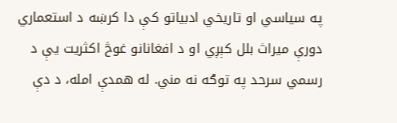په سیاسي او تاریخي ادبیاتو کې دا کرښه د استعماري دورې میراث بلل کېږي او د افغانانو غوڅ اکثریت یې د رسمي سرحد په توګه نه مني. له همدې امله، د دې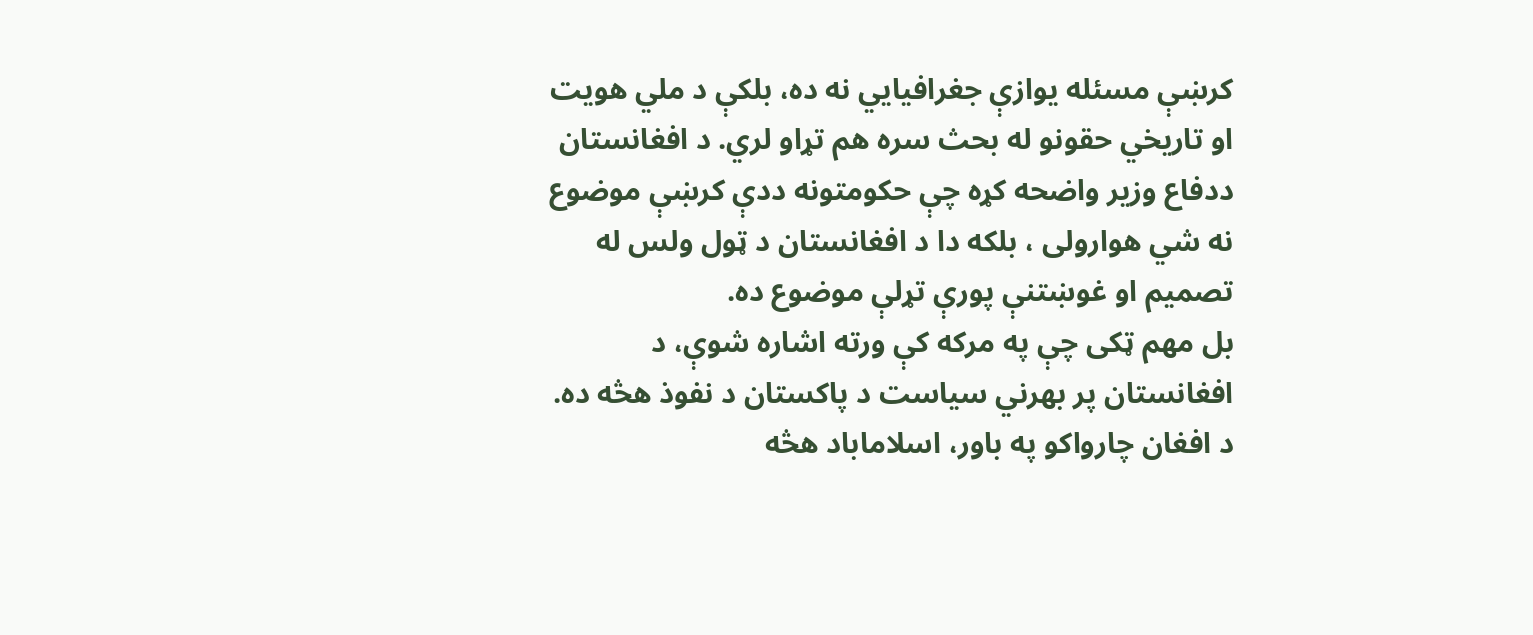کرښې مسئله یوازې جغرافیایي نه ده، بلکې د ملي هویت او تاریخي حقونو له بحث سره هم تړاو لري. د افغانستان ددفاع وزیر واضحه کړه چې حکومتونه ددې کرښې موضوع نه شي هوارولی ، بلکه دا د افغانستان د ټول ولس له تصمیم او غوښتنې پورې تړلې موضوع ده.
بل مهم ټکی چې په مرکه کې ورته اشاره شوې، د افغانستان پر بهرني سیاست د پاکستان د نفوذ هڅه ده. د افغان چارواکو په باور، اسلاماباد هڅه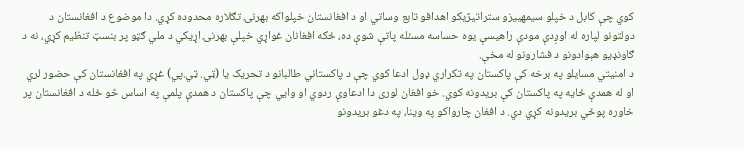کوي چې کابل د خپلو سیمهییزو ستراتیژیکو اهدافو تابع وساتي او د افغانستان خپلواکه بهرنۍ تګلاره محدوده کړي. دا موضوع د افغانستان د دولتونو لپاره له اوږدې مودې راهیسې یوه حساسه مسئله پاتې شوې ده، ځکه افغانان غواړي خپلې بهرنۍ اړیکي د ملي ګټو پر بنسټ تنظیم کړي، نه د ګاونډیو هېوادونو د فشارونو له مخې.
د امنیتي مسایلو په برخه کې پاکستان په تکراري ډول ادعا کوي چې د پاکستاني طالبانو د تحریک یا (ټي. ټي.پي) غړي په افغانستان کې حضور لري او له همدې ځایه په پاکستان کې بریدونه کوي. خو افغان لوری دا ادعاوې ردوي او وایي چې پاکستان د همدې پلمې په اساس څو ځله د افغانستان پر خاوره پوځي بریدونه کړي دي. د افغان چارواکو په وینا، په دغو بریدونو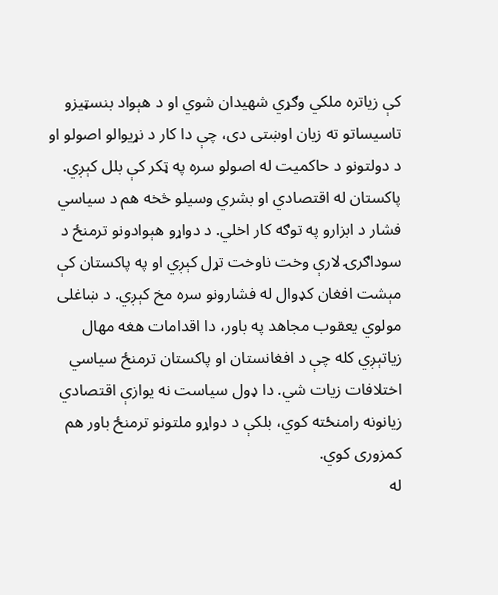کې زیاتره ملکي وګړي شهیدان شوي او د هېواد بنسټیزو تاسیساتو ته زیان اوښتی دی، چې دا کار د نړیوالو اصولو او د دولتونو د حاکمیت له اصولو سره په ټکر کې بلل کېږي.
پاکستان له اقتصادي او بشري وسیلو څخه هم د سیاسي فشار د ابزارو په توګه کار اخلي. د دواړو هېوادونو ترمنځ د سوداګرۍ لارې وخت ناوخت تړل کېږي او په پاکستان کې مېشت افغان کډوال له فشارونو سره مخ کېږي. د ښاغلی مولوي یعقوب مجاهد په باور، دا اقدامات هغه مهال زیاتېږي کله چې د افغانستان او پاکستان ترمنځ سیاسي اختلافات زیات شي. دا ډول سیاست نه یوازې اقتصادي زیانونه رامنځته کوي، بلکې د دواړو ملتونو ترمنځ باور هم کمزوری کوي.
له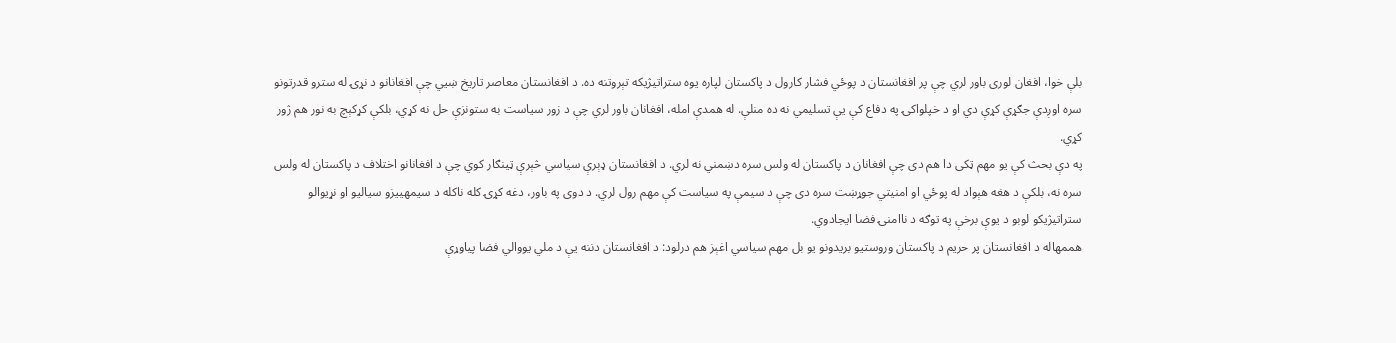بلې خوا، افغان لوری باور لري چې پر افغانستان د پوځي فشار کارول د پاکستان لپاره یوه ستراتیژیکه تېروتنه ده. د افغانستان معاصر تاریخ ښيي چې افغانانو د نړۍ له سترو قدرتونو سره اوږدې جګړې کړې دي او د خپلواکۍ په دفاع کې یې تسلیمي نه ده منلې. له همدې امله، افغانان باور لري چې د زور سیاست به ستونزې حل نه کړي، بلکې کړکېچ به نور هم ژور کړي.
په دې بحث کې یو مهم ټکی دا هم دی چې افغانان د پاکستان له ولس سره دښمني نه لري. د افغانستان ډېرې سیاسي څېرې ټینګار کوي چې د افغانانو اختلاف د پاکستان له ولس سره نه، بلکې د هغه هېواد له پوځي او امنیتي جوړښت سره دی چې د سیمې په سیاست کې مهم رول لري. د دوی په باور، دغه کړۍ کله ناکله د سیمهییزو سیالیو او نړیوالو ستراتیژیکو لوبو د یوې برخې په توګه د ناامنۍ فضا ایجادوي.
هممهاله د افغانستان پر حریم د پاکستان وروستیو بریدونو یو بل مهم سیاسي اغېز هم درلود: د افغانستان دننه یې د ملي یووالي فضا پیاوړې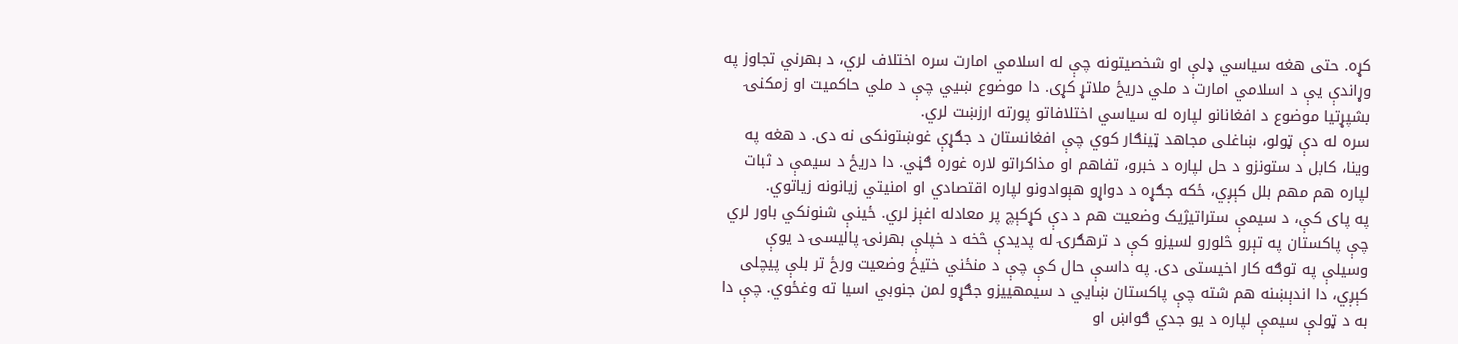کړه. حتی هغه سیاسي ډلې او شخصیتونه چې له اسلامي امارت سره اختلاف لري، د بهرني تجاوز په وړاندې یې د اسلامي امارت د ملي دریځ ملاتړ کړی. دا موضوع ښيي چې د ملي حاکمیت او زمکنۍ بشپړتیا موضوع د افغانانو لپاره له سیاسي اختلافاتو پورته ارزښت لري.
سره له دې ټولو، ښاغلی مجاهد ټینګار کوي چې افغانستان د جګړې غوښتونکی نه دی. د هغه په وینا، کابل د ستونزو د حل لپاره د خبرو، تفاهم او مذاکراتو لاره غوره ګڼي. دا دریځ د سیمې د ثبات لپاره هم مهم بلل کېږي، ځکه جګړه د دواړو هېوادونو لپاره اقتصادي او امنیتي زیانونه زیاتوي.
په پای کې، د سیمې ستراتیژیک وضعیت هم د دې کړکېچ پر معادله اغېز لري. ځینې شنونکي باور لري چې پاکستان په تېرو څلورو لسیزو کې د ترهګرۍ له پدیدې څخه د خپلې بهرنۍ پالیسۍ د یوې وسیلې په توګه کار اخیستی دی. په داسې حال کې چې د منځني ختیځ وضعیت ورځ تر بلې پیچلی کېږي، دا اندېښنه هم شته چې پاکستان ښايي د سیمهییزو جګړو لمن جنوبي اسیا ته وغځوي. چې دا به د ټولې سیمې لپاره د یو جدي ګواښ او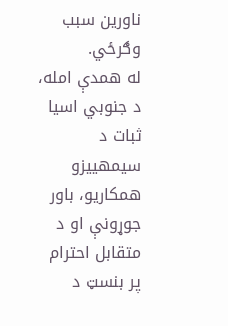ناورین سبب وګرځي.
له همدې امله، د جنوبي اسیا ثبات د سیمهییزو همکاریو، باور جوړونې او د متقابل احترام پر بنسټ د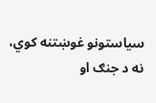سیاستونو غوښتنه کوي، نه د جنګ او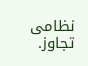نظامی تجاوز.